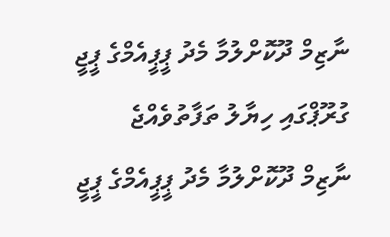ނާޒިމް ދޫކޮށްލުމާ މެދު ޕީޕީއެމްގެ ޕީޖީ ގުރޫޕްގައި ހިޔާލު ތަފާތުވެއްޖެ
ނާޒިމް ދޫކޮށްލުމާ މެދު ޕީޕީއެމްގެ ޕީޖީ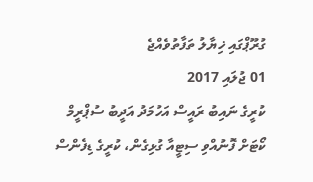ގުރޫޕްގައި ޚިޔާލު ތަފާތުވެއްޖެ
01 ޖުލައި 2017
ކުރީގެ ނައިބު ރައީސް އަހުމަދު އަދީބު ސުޕްރީމް ކޯޓަށް ފޮނުއްވި ސިޓީއާ ގުޅިގެން، ކުރީގެ ޑިފެންސް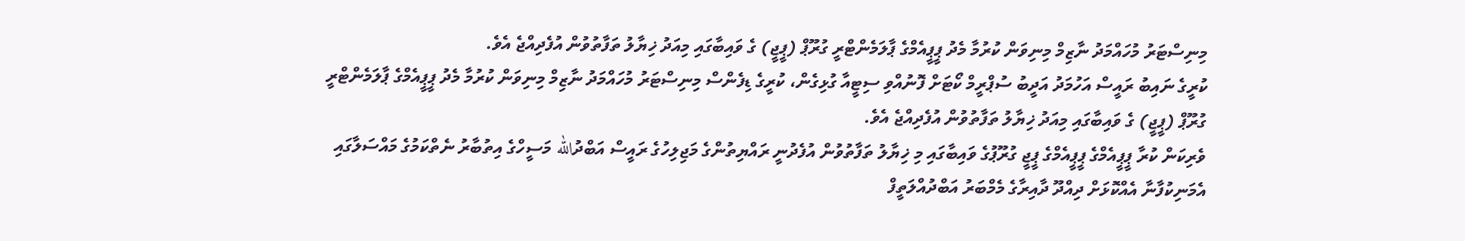މިނިސްޓަރު މުހައްމަދު ނާޒިމް މިނިވަން ކުރުމާ މެދު ޕީޕީއެމްގެ ޕާލަމެންޓްރީ ގުރޫޕް (ޕީޖީ) ގެ ވައިބާގައި މިއަދު ޚިޔާލު ތަފާތުވުން އުފެދިއްޖެ އެވެ.
ކުރީގެ ނައިބު ރައީސް އަހުމަދު އަދީބު ސުޕްރީމް ކޯޓަށް ފޮނުއްވި ސިޓީއާ ގުޅިގެން، ކުރީގެ ޑިފެންސް މިނިސްޓަރު މުހައްމަދު ނާޒިމް މިނިވަން ކުރުމާ މެދު ޕީޕީއެމްގެ ޕާލަމެންޓްރީ ގުރޫޕް (ޕީޖީ) ގެ ވައިބާގައި މިއަދު ޚިޔާލު ތަފާތުވުން އުފެދިއްޖެ އެވެ.
ވެރިކަން ކުރާ ޕީޕީއެމްގެ ޕީޕީއެމްގެ ޕީޖީ ގުރޫޕުގެ ވައިބާގައި މި ޚިޔާލު ތަފާތުވުން އުފެދުނީ ރައްޔިތުންގެ މަޖިލިހުގެ ރައީސް އަބްދުالله މަސީހްގެ އިތުބާރު ނެތްކަމުގެ މައްސަލާގައި އެމަނިކުފާނާ އެއްކޮޅަށް ދިއްދޫ ދާއިރާގެ މެމްބަރު އަބްދުއްލަތީފް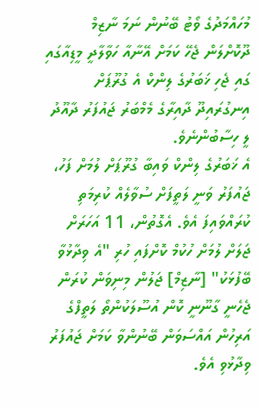މުހައްމަދުގެ ވޯޓު ބޭނުން ނަމަ ނާޒިމް ދޫކޮށްލަން ޖެހޭ ކަމަށް އޭނާއާ ހަވާލާދީ މީޑިއާގައި ގައި ޖެހި ޚަބަރުގެ ލިންކް އެ ގުރޫޕަށް އިނގުރައިދޫ ދާއިރާގެ މެމްބަރު ޖައުފަރު ދާއޫދު ލީ ހިސާބުންނެވެ.
އެ ޚަބަރުގެ ލިންކް ވައިބާ ގުރޫޕަށް ލުމަށް ފަހު، ޖައުފަރު ވަނީ ލަތީފަށް ސުވާލެއް ކުރިމަތި ކުރައްވައިފަ އެވެ. އެގޮތުން، 11 އަހަރަށް ޖަލަށް ލުމަށް ހުކުމް ކޮށްފައި ހުރި "އެ ވިދާޅުވާ ބޭފުޅަކު" [ނާޒިމް] ޖަލުން މިނިވަން ކުރަން ޖެހެނީ ގާނޫނީ ކޮން އުސޫލަކުންތޯ ލަތީފްގެ އަރިހުން އައްސަވަން ބޭނުންވާ ކަމަށް ޖައުފަރު ވިދާޅުވި އެވެ.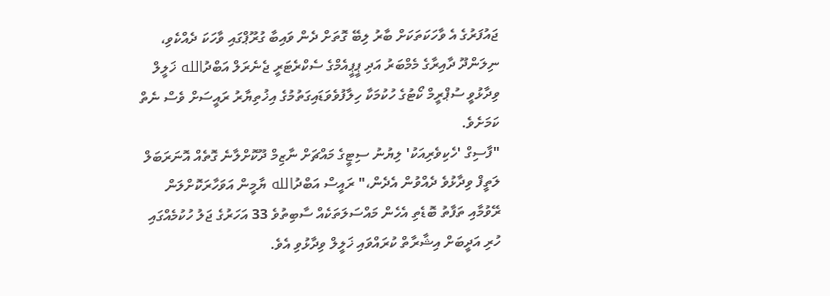ޖައުފަރުގެ އެ ވާހަކަތަކަށް ބާރު ލިބޭ ގޮތަށް ދެން ވައިބާ ގުރޫޕްގައި ވާހަކަ ދެއްކެވި، ނިލަންދޫ ދާއިރާގެ މެމްބަރު އަދި ޕީޕީއެމްގެ ސެކްރެޓަރީ ޖެނެރަލް އަބްދުالله ޚަލީލް ވިދާޅުވީ ސުޕްރީމް ކޯޓުގެ ހުކުމަކާ ހިލާފުވެވަޑައިގަތުމުގެ އިޚުތިޔާރު ރައީސަށް ވެސް ނެތް ކަމަށެވެ.
"ފާސިގް 'ހެކިވެރިއަކު' ލިޔުނު ސިޓީގެ މައްޗަށް ނާޒިމް ދޫކޮށްލާނެ ގޮތެއް އޮނަރަބަލް ލަތީފް ވިދާޅުވެ ދެއްވުން އެދެން،" ރައީސް އަބްދުالله ޔާމީން އަވަހާރަކޮށްލަން ރޭވުމާއި ތަފާތު ބޮޑެތި އެހެން މައްސަލަތަކެއް ސާބިތުވެ 33 އަހަރުގެ ޖަލު ހުކުމެއްގައި ހުރި އަދީބަށް އިޝާރާތް ކުރައްވައި ޚަލީލް ވިދާޅުވި އެވެ.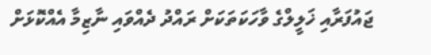ޖައުފަރާއި ޚަލީލްގެ ވާހަކަތަކަށް ރައްދު ދެއްވައި ނާޒިމާ އެއްކޮޅަށް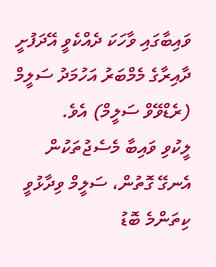ވައިބާގައި ވާހަކަ ދެއްކެވީ އޭދަފުށީ ދާއިރާގެ މެމްބަރު އަހުމަދު ސަލީމް (ރެޑްވޭވް ސަލީމް) އެވެ.
ލީކުވި ވައިބާ މެސެޖުތަކުން އެނގޭ ގޮތުން، ސަލީމް ވިދާޅުވީ ކިތަންމެ ބޮޑު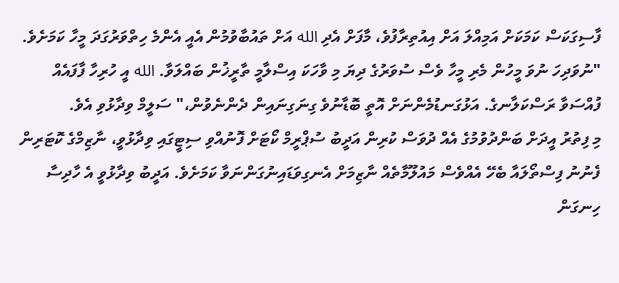ފާސިގަކަސް ކަމަކަށް އަމިއްލަ އަށް އިއުތިރާފުވެ، މާފަށް އެދި الله އަށް ތައުބާވުމުން އެއީ އެންމެ ހިތްވަރުގަދަ މީހާ ކަމަށެވެ.
"ނުވަދިހަ ނުވަ މީހުން މެރި މީހާ ވެސް ސުވަރުގެ ދިޔަ މި ވާހަކަ އިސްލާމީ ތާރީޚުން ބައްލަވާ. الله އީ ހުރިހާ ފާފައެއް ފުއްސަވާ ރަސްކަލާނގެ. އަޅުގަނޑުމެންނަށް އޮތީ ބޮޑާނުވެ ގިނަގިނައިން ދެންނެވުން،" ސަލީމް ވިދާޅުވި އެވެ.
މި ފިތުރު އީދަށް ބަންދުވުމުގެ އެއް ދުވަސް ކުރިން އަދީބު ސުޕްރީމް ކޯޓަށް ފޮނުއްވި ސިޓީގައި ވިދާޅުވީ، ނާޒިމްގެ ކޮޓަރިން ފެނުނު ފިސްތޯލައާ ބެހޭ އެއްވެސް މައުލޫމާތެއް ނާޒިމަށް އެނގިވަޑައިނުގަންނަވާ ކަމަށެވެ. އަދީބު ވިދާޅުވީ އެ ހާދިސާ ހިނގަން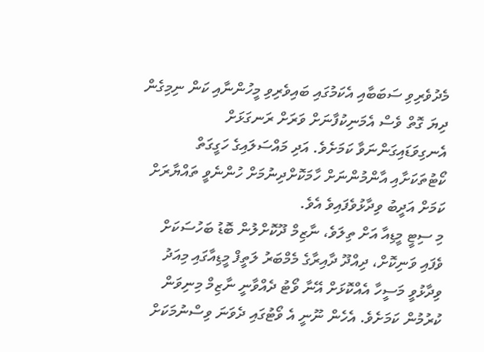މެދުވެރިވި ސަބަބާއި އެކަމުގައި ބައިވެރިވި މީހުންނާއި ކަން ނިމިގެން ދިޔަ ގޮތް ވެސް އެމަނިކުފާނަށް ވަރަށް ރަނގަޅަށް އެނގިވަޑައިގަންނަވާ ކަމަށެވެ. އަދި މައްސަލައިގެ ހަގީގަތް ކޯޓުތަކަށާއި އާންމުންނަށް ހާމަކޮށްދިނުމަށް ހުންނެވީ ތައްޔާރަށް ކަމަށް އަދީބު ވިދާޅުވެފައިވެ އެވެ.
މި ސިޓީ މީޑިއާ އަށް ތިލަވެ، ނާޒިމް ދޫކޮށްލުން ބޮޑު ބަހުސަކަށް ވެފައި ވަނިކޮށް، ދިއްދޫ ދާއިރާގެ މެމްބަރު ލަތީފް މީޑިއާގައި މިއަދު ވިދާޅުވީ މަސީހާ އެއްކޮޅަށް އޭނާ ވޯޓު ދެއްވާނީ ނާޒިމް މިނިވަން ކުރުމުން ކަމަށެވެ. އެހެން ނޫނީ އެ ވޯޓުގައި ދެވަނަ ވިސްނުމަކަށް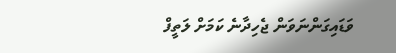ވަޑައިގަންނަވަން ޖެހިދާނެ ކަމަށް ލަތީފް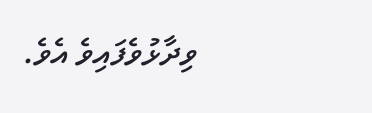ވިދާޅުވެފައިވެ އެވެ.